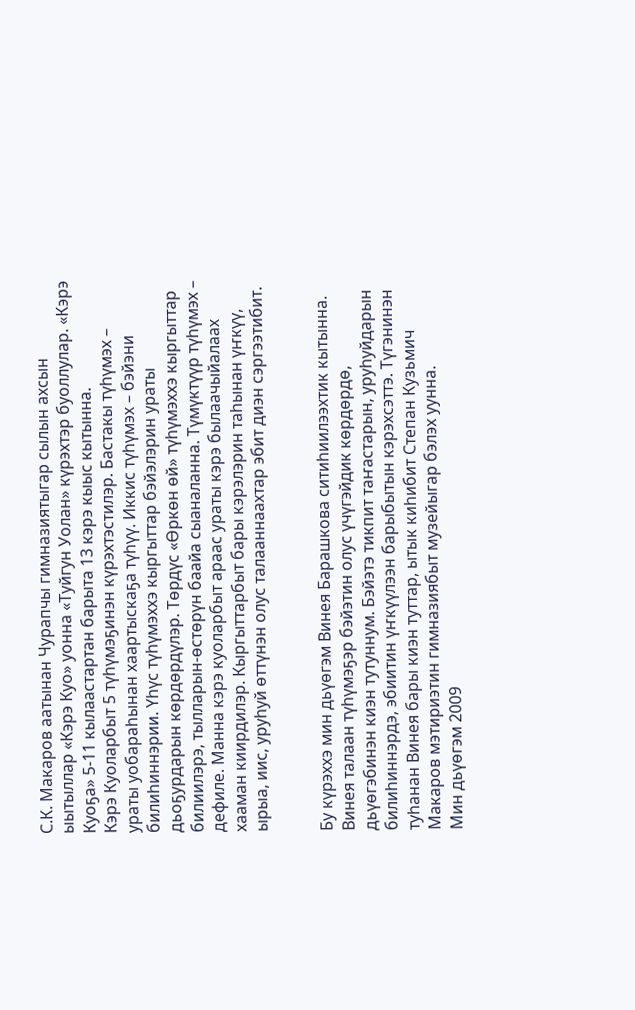С.К. Макаров аатынан Чурапчы гимназиятыгар сылын ахсын ыытыллар «Кэрэ Куо» уонна «Туйгун Уолан» күрэхтэр буоллулар. «Кэрэ Куоҕа» 5-11 кылаастартан барыта 13 кэрэ кыыс кытынна.
Кэрэ Куоларбыт 5 түһүмэҕинэн күрэхтэстилэр. Бастакы түһүмэх – ураты уобараһынан хаартыскаҕа түһүү. Иккис түһүмэх – бэйэни билиһиннэрии. Үһүс түһүмэххэ кыргыттар бэйэлэрин ураты дьоҕурдарын көрдөрдүлэр. Төрдүс «Өркөн өй» түһүмэххэ кыргыттар билиилэрэ, тылларын-өстөрүн баайа сыаналанна. Түмүктүүр түһүмэх – дефиле. Манна кэрэ куоларбыт араас ураты кэрэ былаачыйалаах хааман киирдилэр. Кыргыттарбыт бары кэрэлэрин таһынан үҥкүү, ырыа, иис, уруһуй өттүнэн олус талааннаахтар эбит диэн сэргээтибит.


Бу күрэххэ мин дьүөгэм Винея Барашкова ситиһиилээхтик кытынна. Винея талаан түһүмэҕэр бэйэтин олус үчүгэйдик көрдөрдө, дьүөгэбинэн киэн тутуннум. Бэйэтэ тикпит таҥастарын, уруһуйдарын билиһиннэрдэ, эбиитин үҥкүүлээн барыбытын кэрэхсэттэ. Түгэнинэн туһанан Винея бары киэн туттар, ытык киһибит Степан Кузьмич Макаров мэтириэтин гимназиябыт музейыгар бэлэх уунна.
Мин дьүөгэм 2009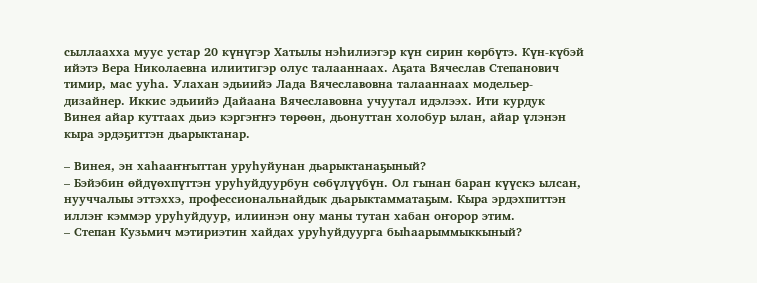сыллаахха муус устар 20 күнүгэр Хатылы нэһилиэгэр күн сирин көрбүтэ. Күн-күбэй ийэтэ Вера Николаевна илиитигэр олус талааннаах. Аҕата Вячеслав Степанович тимир, мас ууһа. Улахан эдьиийэ Лада Вячеславовна талааннаах модельер-дизайнер. Иккис эдьиийэ Дайаана Вячеславовна учуутал идэлээх. Ити курдук Винея айар куттаах дьиэ кэргэҥҥэ төрөөн, дьонуттан холобур ылан, айар үлэнэн кыра эрдэҕиттэн дьарыктанар.

– Винея, эн хаhааҥҥыттан уруһуйунан дьарыктанаҕыный?
– Бэйэбин өйдүөхпүттэн уруһуйдуурбун сөбүлүүбүн. Ол гынан баран күүскэ ылсан, нууччалыы эттэххэ, профессиональнайдык дьарыктамматаҕым. Кыра эрдэхпиттэн иллэҥ кэммэр уруһуйдуур, илиинэн ону маны тутан хабан оҥорор этим.
– Степан Кузьмич мэтириэтин хайдах уруһуйдуурга быһаарыммыккыный?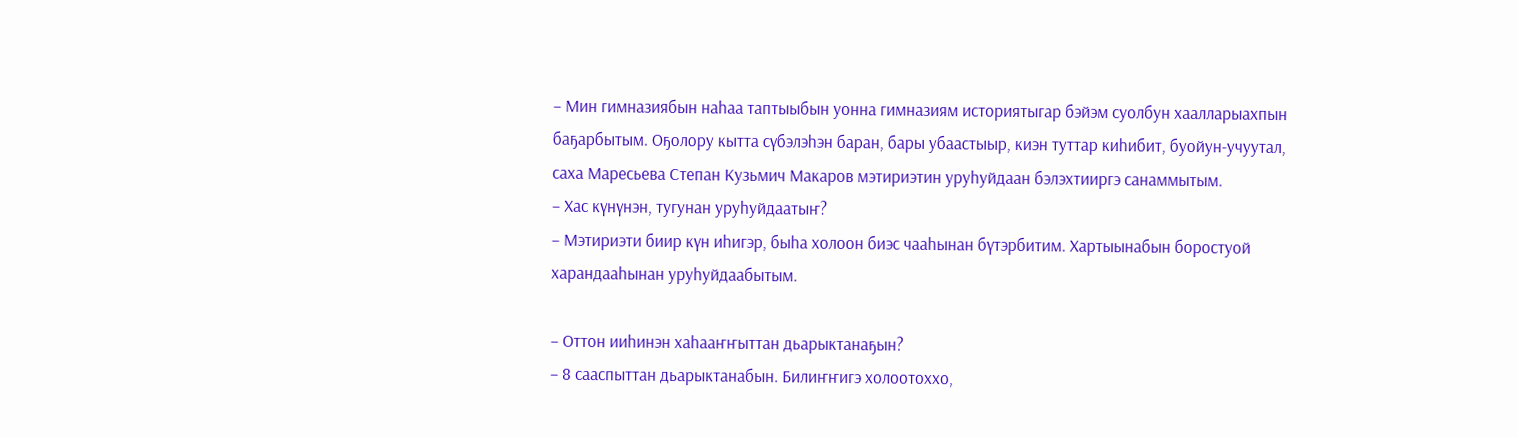– Мин гимназиябын наһаа таптыыбын уонна гимназиям историятыгар бэйэм суолбун хаалларыахпын баҕарбытым. Оҕолору кытта сүбэлэһэн баран, бары убаастыыр, киэн туттар киһибит, буойун-учуутал, саха Маресьева Степан Кузьмич Макаров мэтириэтин уруһуйдаан бэлэхтииргэ санаммытым.
– Хас күнүнэн, тугунан уруһуйдаатыҥ?
– Мэтириэти биир күн иһигэр, быһа холоон биэс чааһынан бүтэрбитим. Хартыынабын боростуой харандааһынан уруһуйдаабытым.

– Оттон ииһинэн хаһааҥҥыттан дьарыктанаҕын?
– 8 сааспыттан дьарыктанабын. Билиҥҥигэ холоотоххо,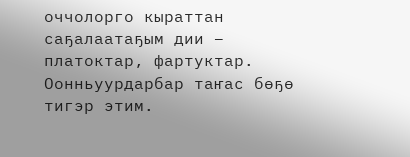оччолорго кыраттан саҕалаатаҕым дии – платоктар, фартуктар. Оонньуурдарбар таҥас бөҕө тигэр этим.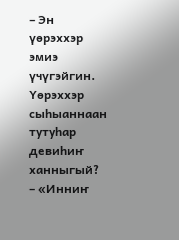– Эн үөрэххэр эмиэ үчүгэйгин. Үөрэххэр сыһыаннаан тутуһар девиһиҥ ханныгый?
– «Инниҥ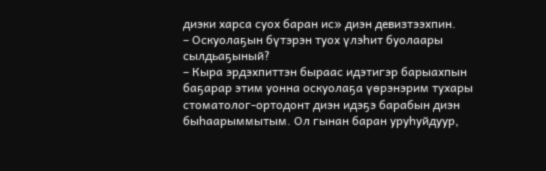диэки харса суох баран ис» диэн девизтээхпин.
– Оскуолаҕын бүтэрэн туох үлэһит буолаары сылдьаҕыный?
– Кыра эрдэхпиттэн быраас идэтигэр барыахпын баҕарар этим уонна оскуолаҕа үөрэнэрим тухары стоматолог-ортодонт диэн идэҕэ барабын диэн быһаарыммытым. Ол гынан баран уруһуйдуур,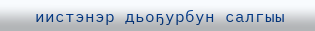иистэнэр дьоҕурбун салгыы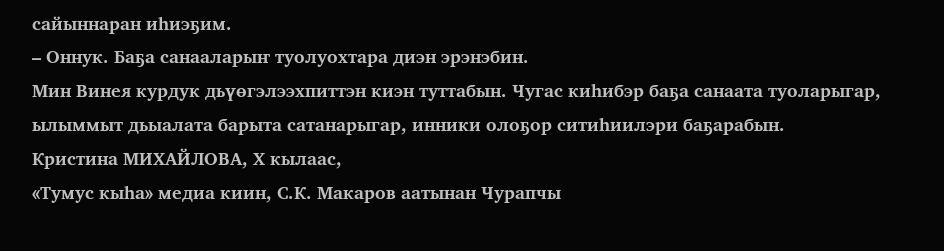сайыннаран иһиэҕим.
– Оннук. Баҕа санааларыҥ туолуохтара диэн эрэнэбин.
Мин Винея курдук дьүөгэлээхпиттэн киэн туттабын. Чугас киһибэр баҕа санаата туоларыгар, ылыммыт дьыалата барыта сатанарыгар, инники олоҕор ситиһиилэри баҕарабын.
Кристина МИХАЙЛОВА, Х кылаас,
«Тумус кыһа» медиа киин, С.К. Макаров аатынан Чурапчы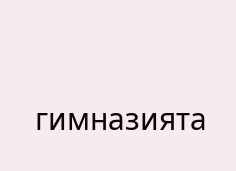гимназията